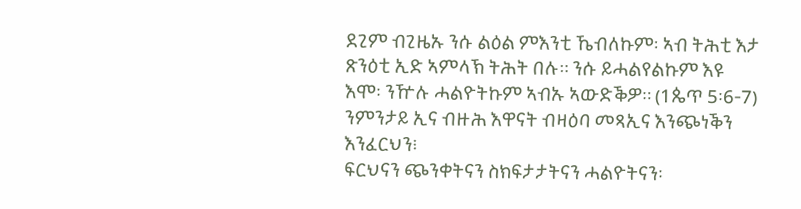ደጊም ብጊዜኡ ንሱ ልዕል ምእንቲ ኼብለኩም፡ ኣብ ትሕቲ እታ ጽንዕቲ ኢድ ኣምላኽ ትሕት በሉ። ንሱ ይሓልየልኩም እዩ እሞ፡ ንዅሉ ሓልዮትኩም ኣብኡ ኣውድቕዎ። (1ጴጥ 5፡6-7)
ንምንታይ ኢና ብዙሕ እዋናት ብዛዕባ መጻኢና እንጭነቕን እንፈርህን፧
ፍርህናን ጭንቀትናን ስክፍታታትናን ሓልዮትናን፡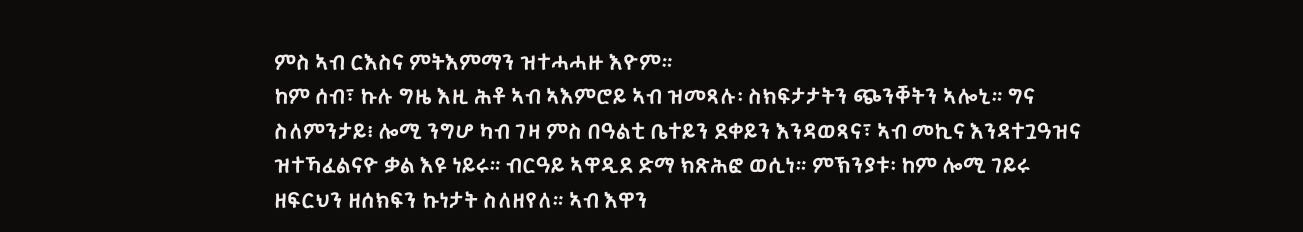ምስ ኣብ ርእስና ምትእምማን ዝተሓሓዙ እዮም።
ከም ሰብ፣ ኩሉ ግዜ እዚ ሕቶ ኣብ ኣእምሮይ ኣብ ዝመጻሉ፡ ስክፍታታትን ጭንቐትን ኣሎኒ። ግና ስለምንታይ፧ ሎሚ ንግሆ ካብ ገዛ ምስ በዓልቲ ቤተይን ደቀይን እንዳወጻና፣ ኣብ መኪና እንዳተጓዓዝና ዝተኻፈልናዮ ቃል እዩ ነይሩ። ብርዓይ ኣዋዲደ ድማ ክጽሕፎ ወሲነ። ምኽንያቱ፡ ከም ሎሚ ገይሩ ዘፍርህን ዘሰክፍን ኩነታት ስለዘየለ። ኣብ እዋን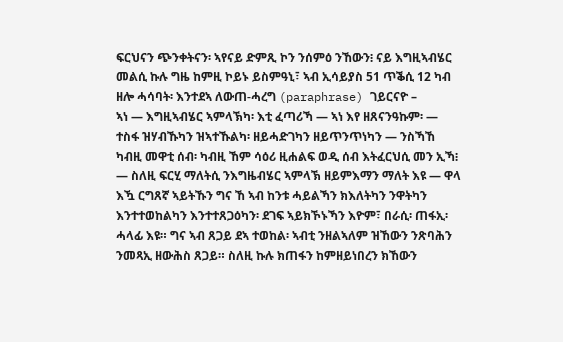ፍርህናን ጭንቀትናን፡ ኣየናይ ድምጺ ኮን ንሰምዕ ንኸውን፧ ናይ እግዚኣብሄር መልሲ ኩሉ ግዜ ከምዚ ኮይኑ ይስምዓኒ፣ ኣብ ኢሳይያስ 51 ጥቕሲ 12 ካብ ዘሎ ሓሳባት፡ እንተደኣ ለውጠ-ሓረግ (paraphrase) ገይርናዮ –
ኣነ — እግዚኣብሄር ኣምላኽካ፡ እቲ ፈጣሪኻ — ኣነ እየ ዘጸናንዓኩም፡ — ተስፋ ዝሃብኹካን ዝኣተኹልካ፡ ዘይሓድገካን ዘይጥንጥነካን — ንስኻኸ ካብዚ መዋቲ ሰብ፡ ካብዚ ኸም ሳዕሪ ዚሐልፍ ወዲ ሰብ እትፈርህሲ መን ኢኻ፧ — ስለዚ ፍርሂ ማለትሲ ንእግዜብሄር ኣምላኽ ዘይምእማን ማለት እዩ — ዋላ እዃ ርግጸኛ ኣይትኹን ግና ኸ ኣብ ከንቱ ሓይልኻን ክእለትካን ንዋትካን እንተተወከልካን እንተተጸጋዕካን፡ ደገፍ ኣይክኾኑኻን እዮም፣ በራሲ፡ ጠፋኢ፡ ሓላፊ እዩ። ግና ኣብ ጸጋይ ደኣ ተወከል፡ ኣብቲ ንዘልኣለም ዝኸውን ንጽባሕን ንመጻኢ ዘውሕስ ጸጋይ። ስለዚ ኩሉ ክጠፋን ከምዘይነበረን ክኸውን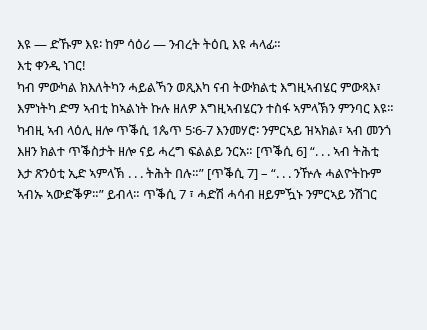እዩ — ድኹም እዩ፡ ከም ሳዕሪ — ንብረት ትዕቢ እዩ ሓላፊ።
እቲ ቀንዲ ነገር!
ካብ ምውካል ክእለትካን ሓይልኻን ወጺእካ ናብ ትውክልቲ እግዚኣብሄር ምውጻእ፣ እምነትካ ድማ ኣብቲ ከኣልነት ኩሉ ዘለዎ እግዚኣብሄርን ተስፋ ኣምላኽን ምንባር እዩ።
ካብዚ ኣብ ላዕሊ ዘሎ ጥቕሲ 1ጴጥ 5፡6-7 እንመሃሮ፡ ንምርኣይ ዝኣክል፣ ኣብ መንጎ እዘን ክልተ ጥቕስታት ዘሎ ናይ ሓረግ ፍልልይ ንርአ። [ጥቕሲ 6] “. . . ኣብ ትሕቲ እታ ጽንዕቲ ኢድ ኣምላኽ . . . ትሕት በሉ።” [ጥቕሲ 7] – “. . . ንዅሉ ሓልዮትኩም ኣብኡ ኣውድቕዎ።” ይብላ። ጥቕሲ 7 ፣ ሓድሽ ሓሳብ ዘይምዃኑ ንምርኣይ ንሽገር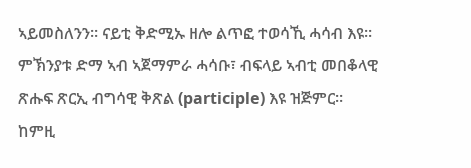ኣይመስለንን። ናይቲ ቅድሚኡ ዘሎ ልጥፎ ተወሳኺ ሓሳብ እዩ። ምኽንያቱ ድማ ኣብ ኣጀማምራ ሓሳቡ፣ ብፍላይ ኣብቲ መበቆላዊ ጽሑፍ ጽርኢ ብግሳዊ ቅጽል (participle) እዩ ዝጅምር። ከምዚ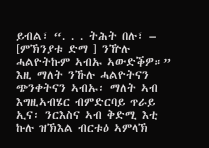ይብል፣ “. . . ትሕት በሉ፣ – [ምኽንያቱ ድማ ] ንዅሉ ሓልዮትኩም ኣብኡ ኣውድቕዎ።”
እዚ ማለት ንኹሉ ሓልዮትናን ጭንቀትናን ኣብኡ፡ ማለት ኣብ እግዚኣብሄር ብምድርባይ ጥራይ ኢና፡ ንርእስና ኣብ ቅድሚ እቲ ኩሉ ዝኽእል ብርቱዕ ኣምላኽ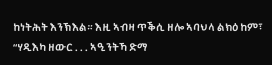ከነትሕት እንኽእል። እዚ ኣብዛ ጥቕሲ ዘሎ ኣባህላ ልክዕ ከም፣ “ሃዲእካ ዘውር . . . ኣዒንትኻ ድማ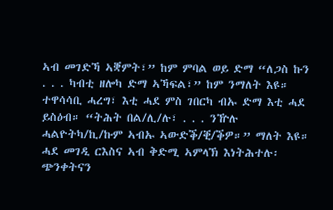ኣብ መገድኻ ኣቛምት፣” ከም ምባል ወይ ድማ “ለጋስ ኩን . . . ካብቲ ዘሎካ ድማ ኣኻፍል፣” ከም ንማለት እዩ። ተዋሳሳቢ ሓረግ፣ እቲ ሓደ ምስ ገበርካ ብኡ ድማ እቲ ሓደ ይስዕብ። “ትሕት በል/ሊ/ሉ፣ . . . ንዅሉ ሓልዮትካ/ኪ/ኩም ኣብኡ ኣውድቕ/ቒ/ቕዎ።” ማለት እዩ።
ሓደ መገዲ ርእስና ኣብ ቅድሚ ኣምላኽ እነትሕተሉ፡ ጭንቀትናን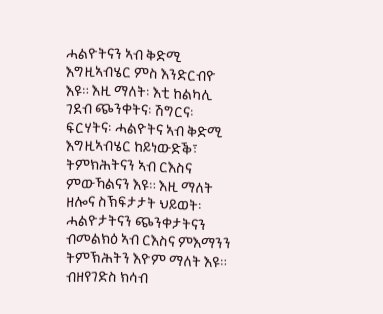ሓልዮትናን ኣብ ቅድሚ እግዚኣብሄር ምስ እንድርብዮ እዩ። እዚ ማለት፡ እቲ ከልካሊ ገደብ ጭንቀትና፡ ሽግርና፡ ፍርሃትና፡ ሓልዮትና ኣብ ቅድሚ እግዚኣብሄር ከይነውድቕ፣ ትምክሕትናን ኣብ ርእስና ምውኻልናን እዩ። እዚ ማለት ዘሎና ስኽፍታታት ህይወት፡ ሓልዮታትናን ጭንቀታትናን ብመልክዕ ኣብ ርእስና ምእማንን ትምኽሕትን እዮም ማለት እዩ። ብዘየገድስ ክሳብ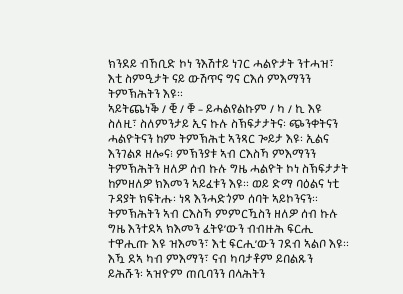ክንደይ ብኸቢድ ኮነ ንእሽተይ ነገር ሓልዮታት ንተሓዝ፣ እቲ ስምዒታት ናይ ውሽጥና ግና ርእሰ ምእማንን ትምኽሕትን እዩ።
ኣይትጨነቕ / ቒ / ቑ – ይሓልየልኩም / ካ / ኪ እዩ
ስለዚ፣ ስለምንታይ ኢና ኩሉ ስኽፍታታትና፡ ጭንቀትናን ሓልዮትናን ከም ትምኽሕቲ ኣንጻር ጐይታ እዩ፡ ኢልና እንገልጾ ዘሎና፧ ምኽንያቱ ኣብ ርእስኻ ምእማንን ትምኽሕትን ዘለዎ ሰብ ኩሉ ግዜ ሓልዮት ኮነ ስኽፍታታት ከምዘለዎ ክእመን ኣይፈቱን እዩ። ወይ ድማ ባዕልና ነቲ ጉዳያት ክፍትሑ፡ ነጻ እንሓድጎም ሰባት ኣይኮንናን። ትምኽሕትን ኣብ ርእስኻ ምምርዃስን ዘለዎ ሰብ ኩሉ ግዜ እንተደኣ ክእመን ፈትዩ’ውን ብብዙሕ ፍርሒ ተዋሒጡ እዩ ዝእመን፣ እቲ ፍርሒ’ውን ገደብ ኣልቦ እዩ። እዃ ደኣ ካብ ምእማን፣ ናብ ካባታቶም ይበልጹን ይሕሹን፡ ኣዝዮም ጠቢባንን በላሕትን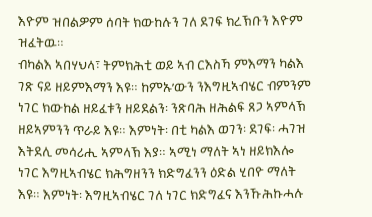እዮም ዝበልዎም ሰባት ክውከሉን ገለ ደገፍ ክረኽቡን እዮም ዝፈትዉ።
ብካልእ ኣበሃህላ፣ ትምክሕቲ ወይ ኣብ ርእስኻ ምእማን ካልእ ገጽ ናይ ዘይምእማን እዩ። ከምኡ’ውን ንእግዚኣብሄር ብምንም ነገር ክውከል ዘይፈቱን ዘይደልን፡ ንጽባሕ ዘሕልፍ ጸጋ ኣምላኽ ዘይኣምንን ጥራይ እዩ። እምነት፡ በቲ ካልእ ወገን፡ ደገፍ፡ ሓገዝ እትደሊ መሳሪሒ ኣምላኽ እያ። ኣሚነ ማለት ኣነ ዘይክእሎ ነገር እግዚኣብሄር ክሕግዘንን ክድግፈንን ዕድል ሂበዮ ማለት እዩ። እምነት፡ እግዚኣብሄር ገለ ነገር ክድግፈና እንኹሕኩሓሉ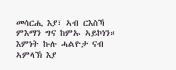መሳርሒ እያ፣ ኣብ ርእስኻ ምእማን ግና ከምኡ ኣይኮነን። እምነት ኩሉ ሓልዮታ ናብ ኣምላኽ እያ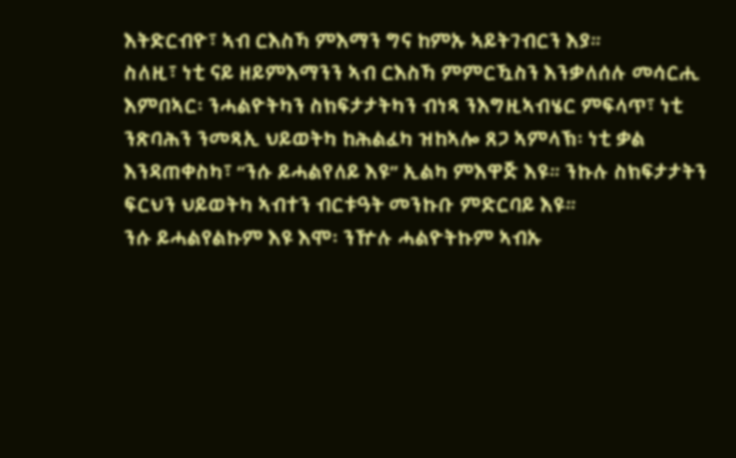እትድርብዮ፣ ኣብ ርእስኻ ምእማን ግና ከምኡ ኣይትገብርን እያ።
ስለዚ፣ ነቲ ናይ ዘይምእማንን ኣብ ርእስኻ ምምርዃስን እንቃለሰሉ መሳርሒ እምበኣር፡ ንሓልዮትካን ስክፍታታትካን ብነጻ ንእግዚኣብሄር ምፍላጥ፣ ነቲ ንጽባሕን ንመጻኢ ህይወትካ ከሕልፈካ ዝከኣሎ ጸጋ ኣምላኽ፡ ነቲ ቃል እንዳጠቀስካ፣ “ንሱ ይሓልየለይ እዩ” ኢልካ ምእዋጅ እዩ። ንኩሉ ስክፍታታትን ፍርህን ህይወትካ ኣብተን ብርቱዓት መንኩቡ ምድርባይ እዩ።
ንሱ ይሓልየልኩም እዩ እሞ፡ ንዅሉ ሓልዮትኩም ኣብኡ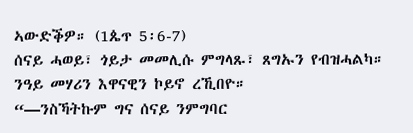ኣውድቕዎ። (1ጴጥ 5፡6-7)
ሰናይ ሓወይ፣ ጎይታ መመሊሱ ምግላጹ፣ ጸግኡን የብዝሓልካ። ንዓይ መሃሪን እዋናዊን ኮይኖ ረኺበዮ።
“—ንስኻትኩም ግና ሰናይ ንምግባር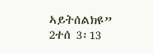ኣይትሰልክዩ” 2ተሰ 3፡13